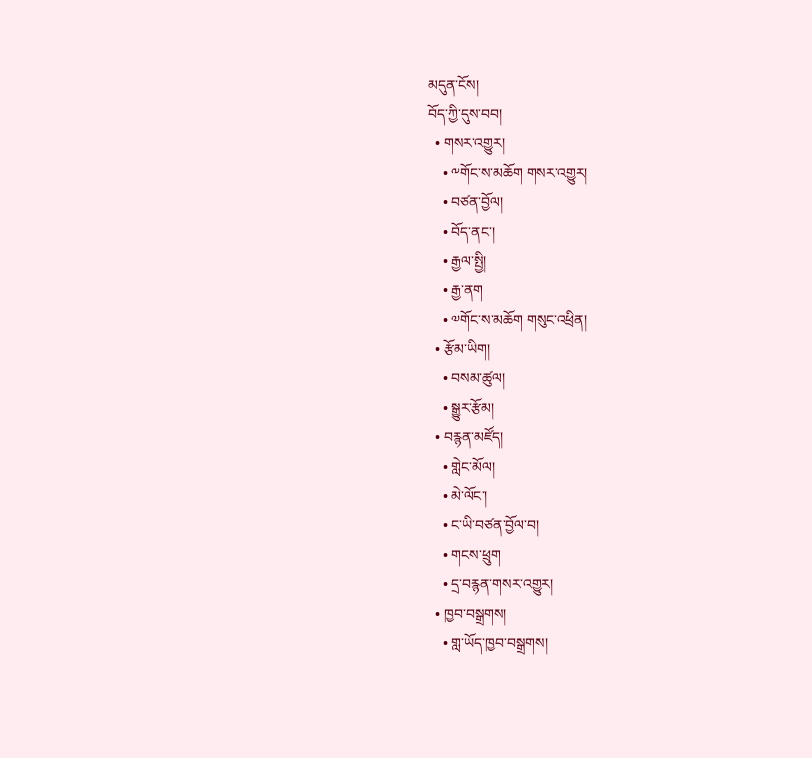མདུན་ངོས།
བོད་ཀྱི་དུས་བབ།
  • གསར་འགྱུར།
    • ༸གོང་ས་མཆོག གསར་འགྱུར།
    • བཙན་བྱོལ།
    • བོད་ནང་།
    • རྒྱལ་སྤྱི།
    • རྒྱ་ནག
    • ༧གོང་ས་མཆོག གསུང་འཕྲིན།
  • རྩོམ་ཡིག།
    • བསམ་ཚུལ།
    • སྒྱུར་རྩོམ།
  • བརྙན་མཛོད།
    • གླེང་མོལ།
    • མེ་ལོང་།
    • ང་ཡི་བཙན་བྱོལ་བ།
    • གངས་ཕྲུག
    • དྲ་བརྙན་གསར་འགྱུར།
  • ཁྱབ་བསྒྲགས།
    • གླ་ཡོད་ཁྱབ་བསྒྲགས།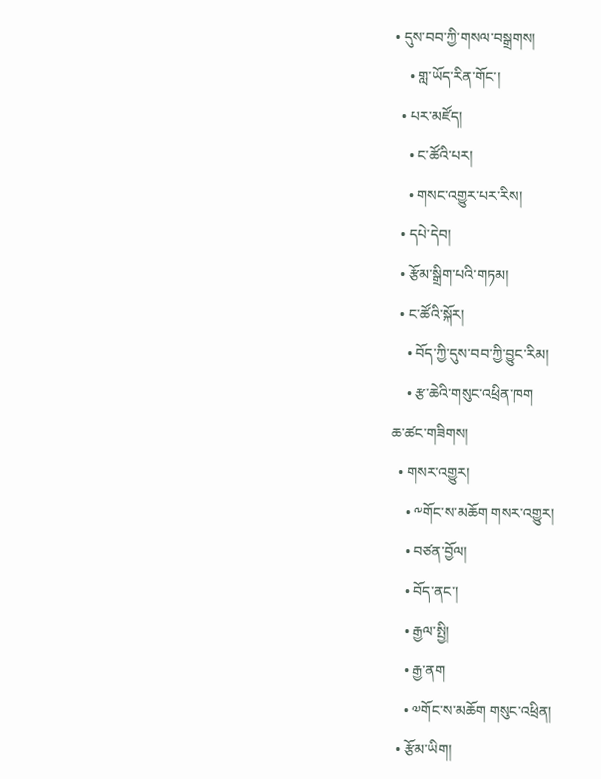• དུས་བབ་ཀྱི་གསལ་བསྒྲགས།
    • གླ་ཡོད་རིན་གོང་།
  • པར་མཛོད།
    • ང་ཚོའི་པར།
    • གསང་འགྱུར་པར་རིས།
  • དཔེ་དེབ།
  • རྩོམ་སྒྲིག་པའི་གཏམ།
  • ང་ཚོའི་སྐོར།
    • བོད་ཀྱི་དུས་བབ་ཀྱི་བྱུང་རིམ།
    • རྩ་ཆེའི་གསུང་འཕྲིན་ཁག
ཆ་ཚང་གཟིགས།
  • གསར་འགྱུར།
    • ༸གོང་ས་མཆོག གསར་འགྱུར།
    • བཙན་བྱོལ།
    • བོད་ནང་།
    • རྒྱལ་སྤྱི།
    • རྒྱ་ནག
    • ༧གོང་ས་མཆོག གསུང་འཕྲིན།
  • རྩོམ་ཡིག།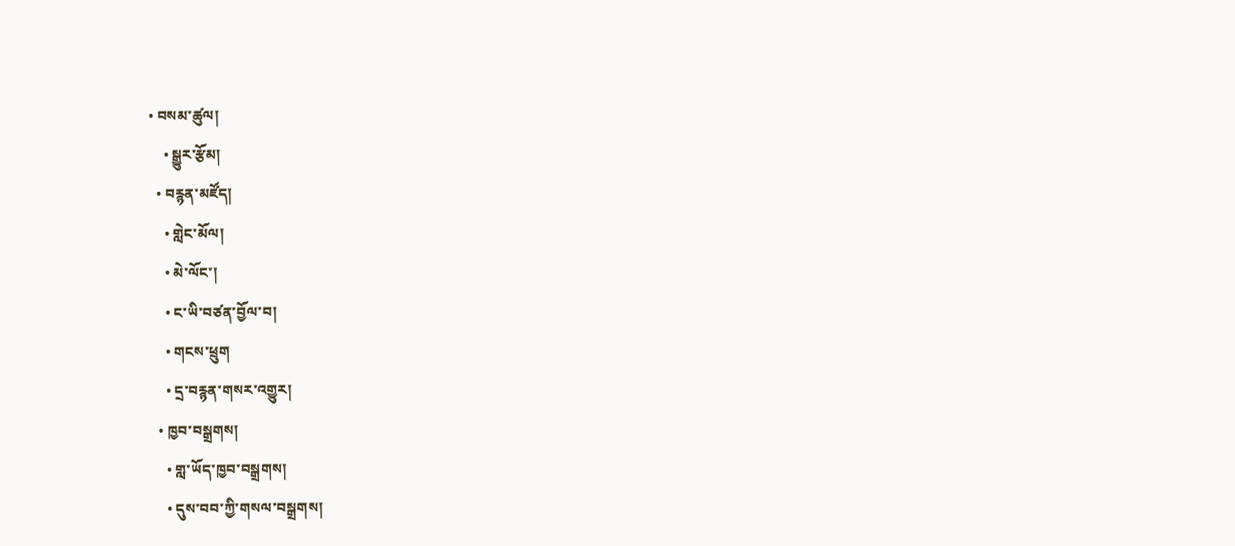• བསམ་ཚུལ།
    • སྒྱུར་རྩོམ།
  • བརྙན་མཛོད།
    • གླེང་མོལ།
    • མེ་ལོང་།
    • ང་ཡི་བཙན་བྱོལ་བ།
    • གངས་ཕྲུག
    • དྲ་བརྙན་གསར་འགྱུར།
  • ཁྱབ་བསྒྲགས།
    • གླ་ཡོད་ཁྱབ་བསྒྲགས།
    • དུས་བབ་ཀྱི་གསལ་བསྒྲགས།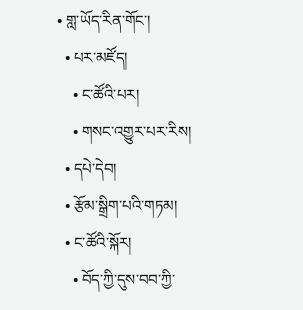• གླ་ཡོད་རིན་གོང་།
  • པར་མཛོད།
    • ང་ཚོའི་པར།
    • གསང་འགྱུར་པར་རིས།
  • དཔེ་དེབ།
  • རྩོམ་སྒྲིག་པའི་གཏམ།
  • ང་ཚོའི་སྐོར།
    • བོད་ཀྱི་དུས་བབ་ཀྱི་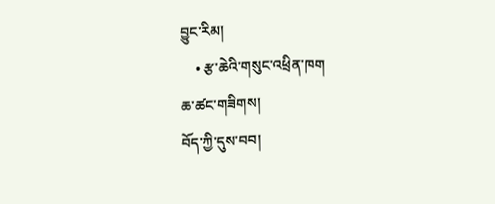བྱུང་རིམ།
    • རྩ་ཆེའི་གསུང་འཕྲིན་ཁག
ཆ་ཚང་གཟིགས།
བོད་ཀྱི་དུས་བབ།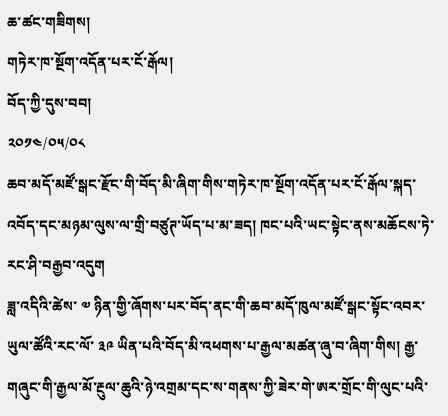ཆ་ཚང་གཟིགས།
གཏེར་ཁ་སྔོག་འདོན་པར་ངོ་རྒོལ།
བོད་ཀྱི་དུས་བབ།
༢༠༡༤/༠༥/༠༨
ཆབ་མདོ་མཛོ་སྒང་རྫོང་གི་བོད་མི་ཞིག་གིས་གཏེར་ཁ་སྔོག་འདོན་པར་ངོ་རྒོལ་སྐད་འབོད་དང་མཉམ་ལུས་ལ་གྲི་བཙུཊ་ཡོད་པ་མ་ཟད། ཁང་པའི་ཡང་སྟེང་ནས་མཆོངས་ཏེ་རང་ཤི་བརྒྱབ་འདུག
ཟླ་འདིའི་ཚེས་ ༧ ཉིན་གྱི་ཞོགས་པར་བོད་ནང་གི་ཆབ་མདོ་ཁུལ་མཛོ་སྒང་སྟོང་འབར་ཡུལ་ཚོའི་རང་ལོ་ ༣༩ ཡིན་པའི་བོད་མི་འཕགས་པ་རྒྱལ་མཚན་ཞུ་བ་ཞིག་གིས། རྒྱ་གཞུང་གི་རྒྱལ་མོ་རྔུལ་ཆུའི་ཉེ་འགྲམ་དང་ས་གནས་ཀྱི་ཟེར་གེ་ཨར་གྲོང་གི་ལུང་པའི་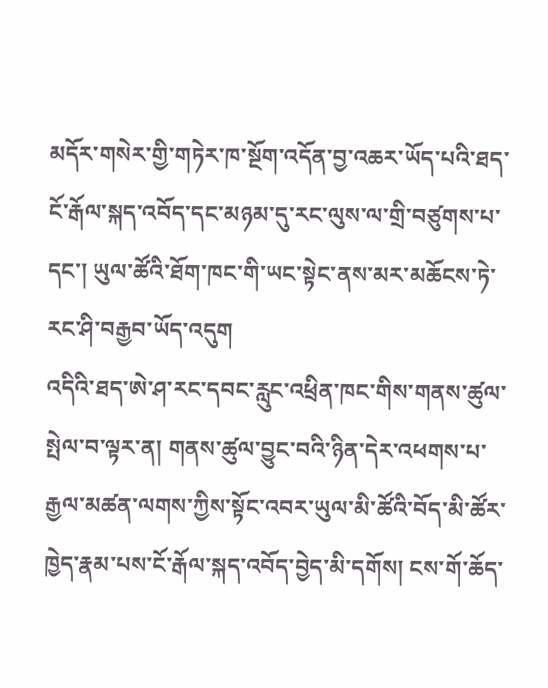མདོར་གསེར་གྱི་གཏེར་ཁ་སྔོག་འདོན་བྱ་འཆར་ཡོད་པའི་ཐད་ངོ་རྒོལ་སྐད་འབོད་དང་མཉམ་དུ་རང་ལུས་ལ་གྲི་བཙུགས་པ་དང་། ཡུལ་ཚོའི་ཐོག་ཁང་གི་ཡང་སྟེང་ནས་མར་མཆོངས་ཏེ་རང་ཤི་བརྒྱབ་ཡོད་འདུག
འདིའི་ཐད་ཨེ་ཤ་རང་དབང་རླུང་འཕྲིན་ཁང་གིས་གནས་ཚུལ་སྤེལ་བ་ལྟར་ན། གནས་ཚུལ་བྱུང་བའི་ཉིན་དེར་འཕགས་པ་རྒྱལ་མཚན་ལགས་ཀྱིས་སྟོང་འབར་ཡུལ་མི་ཚོའི་བོད་མི་ཚོར་ཁྱེད་རྣམ་པས་ངོ་རྒོལ་སྐད་འབོད་བྱེད་མི་དགོས། ངས་གོ་ཆོད་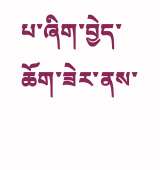པ་ཞིག་བྱེད་ཆོག་ཟེར་ནས་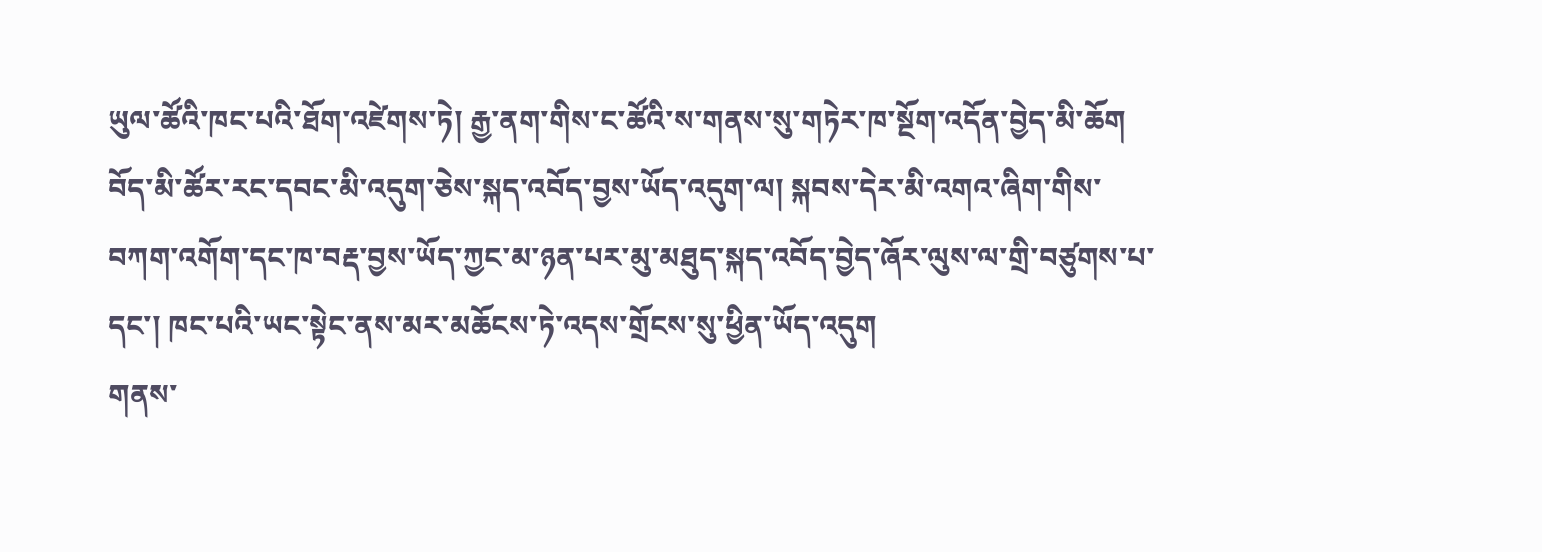ཡུལ་ཚོའི་ཁང་པའི་ཐོག་འཛེགས་ཏེ། རྒྱ་ནག་གིས་ང་ཚོའི་ས་གནས་སུ་གཏེར་ཁ་སྔོག་འདོན་བྱེད་མི་ཆོག བོད་མི་ཚོར་རང་དབང་མི་འདུག་ཅེས་སྐད་འབོད་བྱས་ཡོད་འདུག་ལ། སྐབས་དེར་མི་འགའ་ཞིག་གིས་བཀག་འགོག་དང་ཁ་བརྡ་བྱས་ཡོད་ཀྱང་མ་ཉན་པར་མུ་མཐུད་སྐད་འབོད་བྱེད་ཞོར་ལུས་ལ་གྲི་བཙུགས་པ་དང་། ཁང་པའི་ཡང་སྟེང་ནས་མར་མཆོངས་ཏེ་འདས་གྲོངས་སུ་ཕྱིན་ཡོད་འདུག
གནས་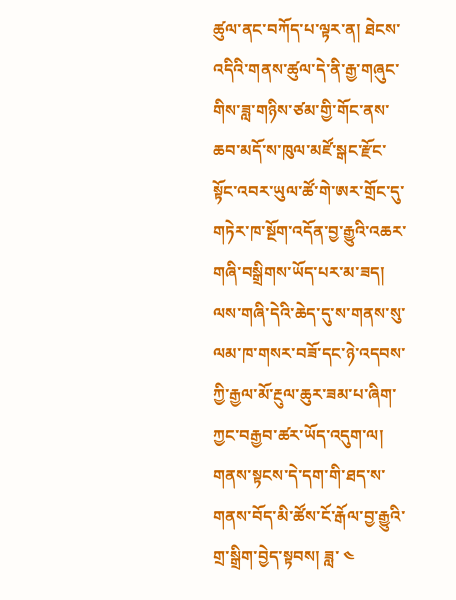ཚུལ་ནང་བཀོད་པ་ལྟར་ན། ཐེངས་འདིའི་གནས་ཚུལ་དེ་ནི་རྒྱ་གཞུང་གིས་ཟླ་གཉིས་ཙམ་གྱི་གོང་ནས་ཆབ་མདོ་ས་ཁུལ་མཛོ་སྒང་རྫོང་སྟོང་འབར་ཡུལ་ཚོ་གེ་ཨར་གྲོང་དུ་གཏེར་ཁ་སྔོག་འདོན་བྱ་རྒྱུའི་འཆར་གཞི་བསྒྲིགས་ཡོད་པར་མ་ཟད། ལས་གཞི་དེའི་ཆེད་དུ་ས་གནས་སུ་ལམ་ཁ་གསར་བཟོ་དང་ཉེ་འདབས་ཀྱི་རྒྱལ་མོ་རྔུལ་ཆུར་ཟམ་པ་ཞིག་ཀྱང་བརྒྱབ་ཚར་ཡོད་འདུག་ལ། གནས་སྟངས་དེ་དག་གི་ཐད་ས་གནས་བོད་མི་ཚོས་ངོ་རྒོལ་བྱ་རྒྱུའི་གྲ་སྒྲིག་བྱེད་སྟབས། ཟླ་ ༤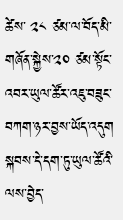ཚེས་ ༢༨ ཙམ་ལ་བོད་མི་གཞོན་སྐྱེས་༢༠ ཙམ་སྟོང་འབར་ཡུལ་ཚོར་འཇུ་བཟུང་བཀག་ཉར་བྱས་ཡོད་འདུག སྐབས་དེ་དག་ཏུ་ཡུལ་ཚོའི་ལས་བྱེད་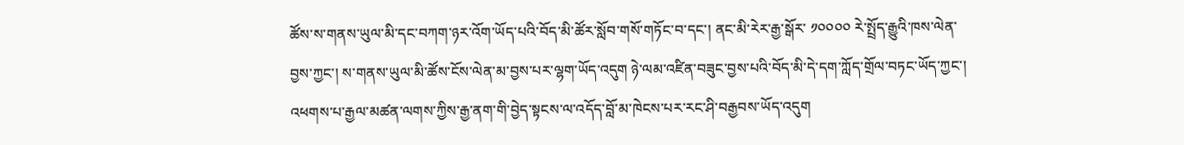ཚོས་ས་གནས་ཡུལ་མི་དང་བཀག་ཉར་འོག་ཡོད་པའི་བོད་མི་ཚོར་སློབ་གསོ་གཏོང་བ་དང་། ནང་མི་རེར་རྒྱ་སྒོར་ ༡༠༠༠༠ རེ་སྤྲོད་རྒྱུའི་ཁས་ལེན་བྱས་ཀྱང་། ས་གནས་ཡུལ་མི་ཚོས་ངོས་ལེན་མ་བྱས་པར་ལྷག་ཡོད་འདུག ཉེ་ལམ་འཛིན་བཟུང་བྱས་པའི་བོད་མི་དེ་དག་ཀློད་གྲོལ་བཏང་ཡོད་ཀྱང་། འཕགས་པ་རྒྱལ་མཚན་ལགས་ཀྱིས་རྒྱ་ནག་གི་བྱེད་སྟངས་ལ་འདོད་བློ་མ་ཁེངས་པར་རང་ཤི་བརྒྱབས་ཡོད་འདུག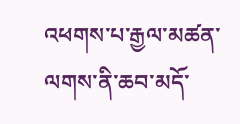འཕགས་པ་རྒྱལ་མཚན་ལགས་ནི་ཆབ་མདོ་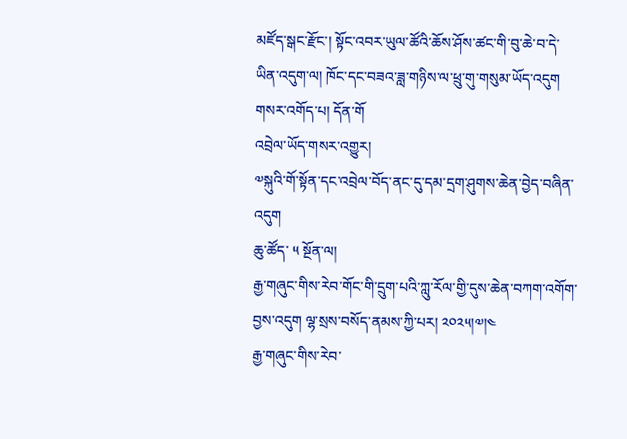མཛོད་སྒང་རྫོང་། སྟོང་འབར་ཡུལ་ཚོའི་ཆོས་ཤོས་ཚང་གི་བུ་ཆེ་བ་དེ་ཡིན་འདུག་ལ། ཁོང་དང་བཟའ་ཟླ་གཉིས་ལ་ཕྲུ་གུ་གསུམ་ཡོད་འདུག
གསར་འགོད་པ། དོན་གོ
འབྲེལ་ཡོད་གསར་འགྱུར།
༧སྐུའི་གོ་སྟོན་དང་འབྲེལ་བོད་ནང་དུ་དམ་དྲག་ཤུགས་ཆེན་བྱེད་བཞིན་འདུག
ཆུ་ཚོད་ ༥ སྔོན་ལ།
རྒྱ་གཞུང་གིས་རེབ་གོང་གི་དྲུག་པའི་ཀླུ་རོལ་གྱི་དུས་ཆེན་བཀག་འགོག་བྱས་འདུག ལྷ་སྲས་བསོད་ནམས་ཀྱི་པར། ༢༠༢༥།༧།༤
རྒྱ་གཞུང་གིས་རེབ་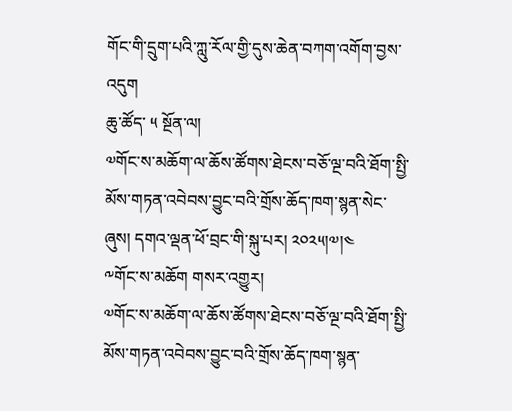གོང་གི་དྲུག་པའི་ཀླུ་རོལ་གྱི་དུས་ཆེན་བཀག་འགོག་བྱས་འདུག
ཆུ་ཚོད་ ༥ སྔོན་ལ།
༧གོང་ས་མཆོག་ལ་ཆོས་ཚོགས་ཐེངས་བཅོ་ལྔ་བའི་ཐོག་སྤྱི་མོས་གཏན་འབེབས་བྱུང་བའི་གྲོས་ཆོད་ཁག་སྙན་སེང་ཞུས། དགའ་ལྡན་ཕོ་བྲང་གི་སྐུ་པར། ༢༠༢༥།༧།༤
༸གོང་ས་མཆོག གསར་འགྱུར།
༧གོང་ས་མཆོག་ལ་ཆོས་ཚོགས་ཐེངས་བཅོ་ལྔ་བའི་ཐོག་སྤྱི་མོས་གཏན་འབེབས་བྱུང་བའི་གྲོས་ཆོད་ཁག་སྙན་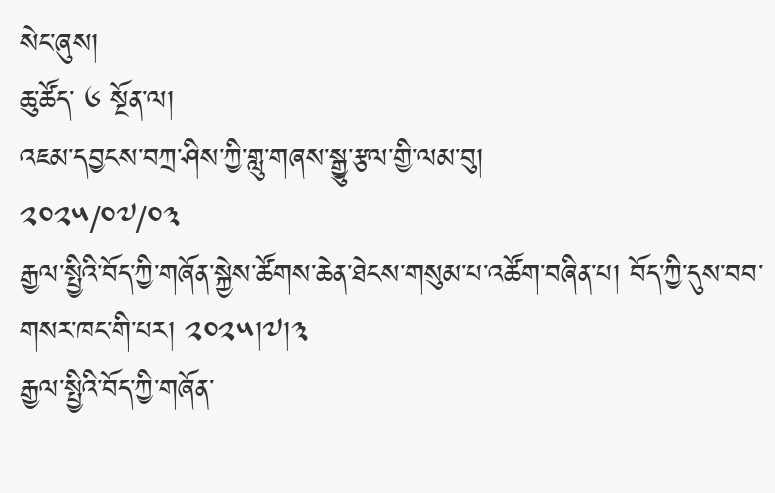སེང་ཞུས།
ཆུ་ཚོད་ ༦ སྔོན་ལ།
འཇམ་དབྱངས་བཀྲ་ཤིས་ཀྱི་གླུ་གཞས་སྒྱུ་རྩལ་གྱི་ལམ་བུ།
༢༠༢༥/༠༧/༠༣
རྒྱལ་སྤྱིའི་བོད་ཀྱི་གཞོན་སྐྱེས་ཚོགས་ཆེན་ཐེངས་གསུམ་པ་འཚོག་བཞིན་པ། བོད་ཀྱི་དུས་བབ་གསར་ཁང་གི་པར། ༢༠༢༥།༧།༣
རྒྱལ་སྤྱིའི་བོད་ཀྱི་གཞོན་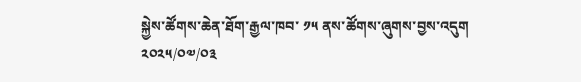སྐྱེས་ཚོགས་ཆེན་ཐོག་རྒྱལ་ཁབ་ ༡༥ ནས་ཚོགས་ཞུགས་བྱས་འདུག
༢༠༢༥/༠༧/༠༣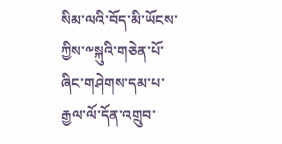སིམ་ལའི་བོད་མི་ཡོངས་ཀྱིས་༸སྐུའི་གཅེན་པོ་ཞིང་གཤེགས་དམ་པ་རྒྱལ་ལོ་དོན་འགྲུབ་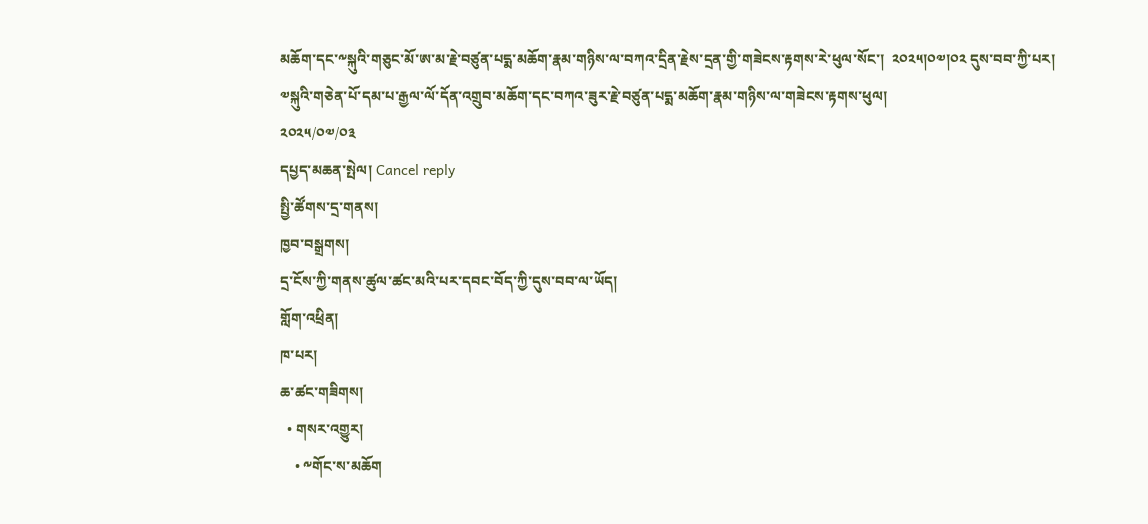མཆོག་དང་༸སྐུའི་གཅུང་མོ་ཨ་མ་རྗེ་བཙུན་པདྨ་མཆོག་རྣམ་གཉིས་ལ་བཀའ་དྲིན་རྗེས་དྲན་གྱི་གཟེངས་རྟགས་རེ་ཕུལ་སོང་།  ༢༠༢༥།༠༧།༠༢ དུས་བབ་ཀྱི་པར།
༧སྐུའི་གཅེན་པོ་དམ་པ་རྒྱལ་ལོ་དོན་འགྲུབ་མཆོག་དང་བཀའ་ཟུར་རྗེ་བཙུན་པདྨ་མཆོག་རྣམ་གཉིས་ལ་གཟེངས་རྟགས་ཕུལ།
༢༠༢༥/༠༧/༠༣
དཔྱད་མཆན་སྤེལ། Cancel reply
སྤྱི་ཚོགས་དྲ་གནས།
ཁྱབ་བསྒྲགས།
དྲ་ངོས་ཀྱི་གནས་ཚུལ་ཚང་མའི་པར་དབང་བོད་ཀྱི་དུས་བབ་ལ་ཡོད།
གློག་འཕྲིན།
ཁ་པར།
ཆ་ཚང་གཟིགས།
  • གསར་འགྱུར།
    • ༸གོང་ས་མཆོག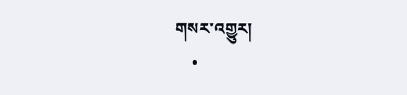གསར་འགྱུར།
    •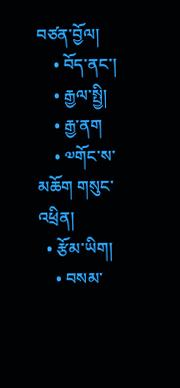བཙན་བྱོལ།
    • བོད་ནང་།
    • རྒྱལ་སྤྱི།
    • རྒྱ་ནག
    • ༧གོང་ས་མཆོག གསུང་འཕྲིན།
  • རྩོམ་ཡིག།
    • བསམ་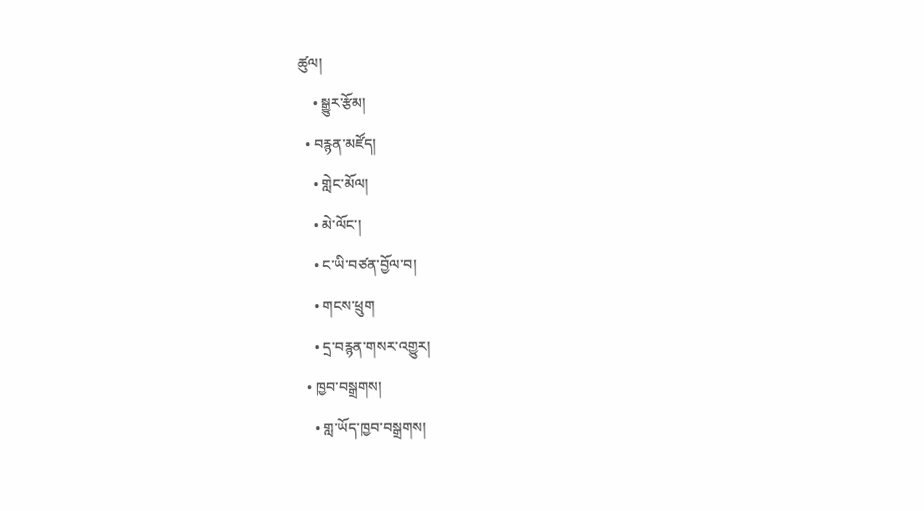ཚུལ།
    • སྒྱུར་རྩོམ།
  • བརྙན་མཛོད།
    • གླེང་མོལ།
    • མེ་ལོང་།
    • ང་ཡི་བཙན་བྱོལ་བ།
    • གངས་ཕྲུག
    • དྲ་བརྙན་གསར་འགྱུར།
  • ཁྱབ་བསྒྲགས།
    • གླ་ཡོད་ཁྱབ་བསྒྲགས།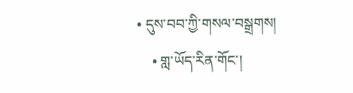• དུས་བབ་ཀྱི་གསལ་བསྒྲགས།
    • གླ་ཡོད་རིན་གོང་།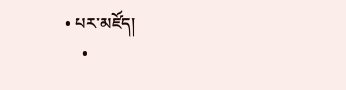• པར་མཛོད།
    •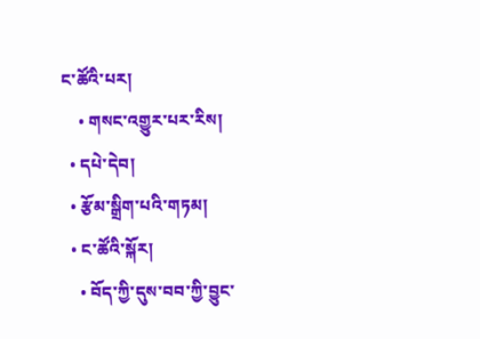ང་ཚོའི་པར།
    • གསང་འགྱུར་པར་རིས།
  • དཔེ་དེབ།
  • རྩོམ་སྒྲིག་པའི་གཏམ།
  • ང་ཚོའི་སྐོར།
    • བོད་ཀྱི་དུས་བབ་ཀྱི་བྱུང་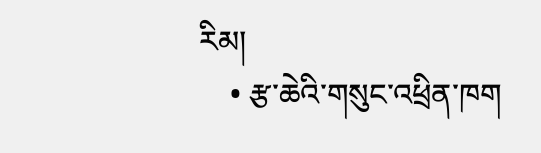རིམ།
    • རྩ་ཆེའི་གསུང་འཕྲིན་ཁག